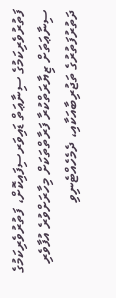ފަތުރުވެރިކަމުގެ ސިނާޢަތް ޑައިވަރސިފައިކޮށް، ފަތުރުވެރިކަމުގެ ސިނާޢަތަށް ޒިޔާރަތްކުރާ ފަރާތްތަކަށް މިހާރަށްވުރެ އުފާވެރި ދަތުރުފަތުރުގެ ތަޖުރިބާއަކާއި، ދެމެހެއްޓެނިވި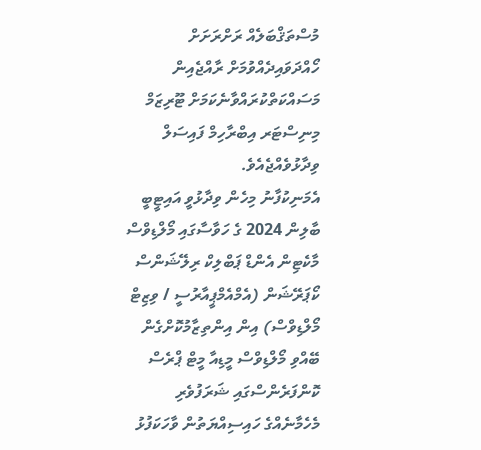މުސްތަޤްބަލެއް ރަށްރަށަށް ހޯއްދަވައިދެއްވުމަށް ރާއްޖެއިން މަސައްކަތްކުރައްވާނެކަމަށް ޓޫރިޒަމް މިނިސްޓަރ އިބްރާހިމް ފައިސަލް ވިދާޅުވެއްޖެއެވެ.
އެމަނިކުފާނު މިހެން ވިދާޅުވީ އައިޓީބީ ބާލިން 2024 ގެ ހަވާސާގައި މޯލްޑިވްސް މާކެޓިން އެންޑް ޕަބްލިކް ރިލޭޝަންސް ކޯޕަރޭޝަން (އެމްއެމްޕީއާރުސީ / ވިޒިޓް މޯލްޑިވްސް) އިން އިންތިޒާމުކޮށްގެން ބޭއްވި މޯލްޑިވްސް މީޑިއާ މީޓް ޕްރެސް ކޮންފަރެންސްގައި ޝަރަފުވެރި މެހެމާނެއްގެ ހައިސިއްޔަތުން ވާހަކަފުޅު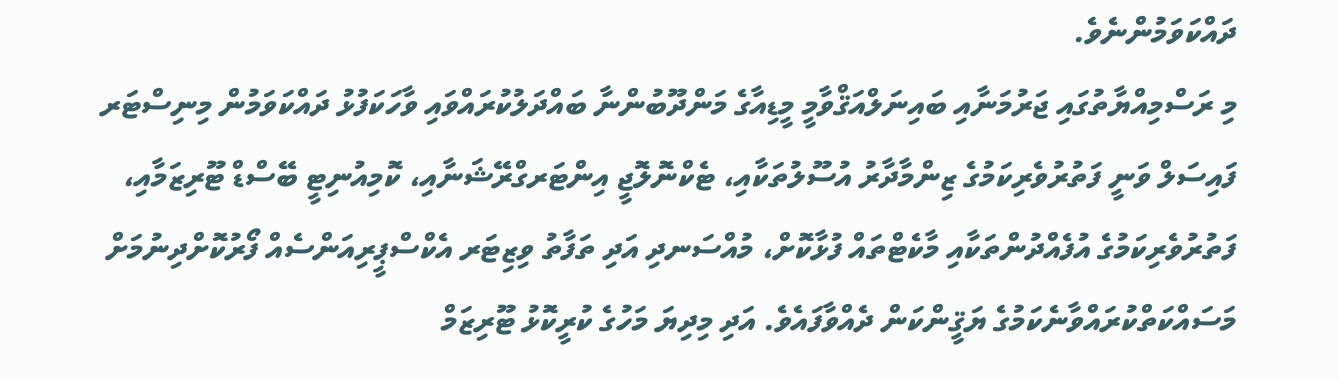ދައްކަވަމުންނެވެ.
މި ރަސްމިއްޔާތުގައި ޖަރުމަނާއި ބައިނަލްއަޤްވާމީ މީޑިއާގެ މަންދޫބުންނާ ބައްދަލުކުރައްވައި ވާހަކަފުޅު ދައްކަވަމުން މިނިސްޓަރ ފައިސަލް ވަނީ ފަތުރުވެރިކަމުގެ ޒިންމާދާރު އުސޫލުތަކާއި، ޓެކްނޮލޮޖީ އިންޓަރގްރޭޝަނާއި، ކޮމިއުނިޓީ ބޭސްޑް ޓޫރިޒަމާއި، ފަތުރުވެރިކަމުގެ އުފެއްދުންތަކާއި މާކެޓްތައް ފުޅާކޮށް، މުއްސަނދި އަދި ތަފާތު ވިޒިޓަރ އެކްސްޕީރިއަންސެއް ފޯރުކޮށްދިނުމަށް މަސައްކަތްކުރައްވާނެކަމުގެ ޔަޤީންކަން ދެއްވާފައެވެ. އަދި މިދިޔަ މަހުގެ ކުރީކޮޅު ޓޫރިޒަމް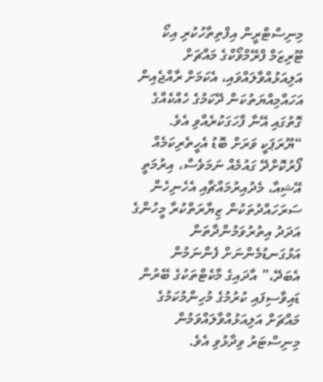މިނިސްޓްރީން އިފްތިތާހުކުރި އިކޯ ޓޫރިޒަމް ފްރޭމްވޯކްގެ މައްޗަށް އަލިއަޅުއްވާލައްވައި، އެކަމަށް ރާއްޖެއިން އަހައްމިއްޔަތުކަން ދޭކަމުގެ ހެއްކެއްގެ ގޮތުގައި އޭނާ ފާހަގަކުރެއްވި އެވެ.
“ޔޫރަޕަކީ ވަރަށް ބޮޑު އެހީތެރިކަމެއް ފޯރުކޮށްދޭ ގައުމެއް ނަމަވެސް، އިރުމަތީ އޭޝިއާ، މެދުއިރުމައްޗާއި އެހެނިހެން ސަރަހައްދުތަކުން ޒިޔާރަތްކުރާ މީހުންގެ އަދަދު އިތުރުވަމުންދާތަން އަޅުގަނޑުމެންނަށް ފެންނަމުން އެބަދޭ،” އާދައިގެ މާކެޓްތަކުގެ ބޭރުން ޑައިވާސިފައި ކުރުމުގެ މުހިންމުކަމުގެ މައްޗަށް އަލިއަޅުއްވާލައްވަމުން މިނިސްޓަރު ވިދާޅުވި އެވެ.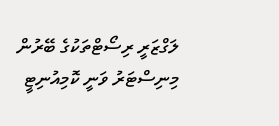ލަގްޒަރީ ރިސޯޓްތަކުގެ ބޭރުން މިނިސްޓަރު ވަނީ ކޮމިއުނިޓީ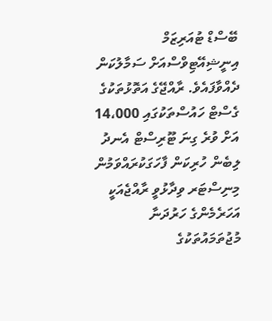ބޭސްޑް ޓުއަރިޒަމް އިނީޝިއޭޓިވްސްއަށް ސަމާލުކަން ދެއްވާފައެވެ. ރާއްޖޭގެ އަތޮޅުތަކުގެ ގެސްޓް ހައުސްތަކުގައި 14،000 އަށް ވުރެ ގިނަ ޓޫރިސްޓް އެނދު ލިބެން ހުރިކަން ފާހަގަކުރައްވަމުން މިނިސްޓަރ ވިދާޅުވީ ރާއްޖެއަކީ އަހަރެމެންގެ ހަރުދަނާ މުޖުތަމައުތަކުގެ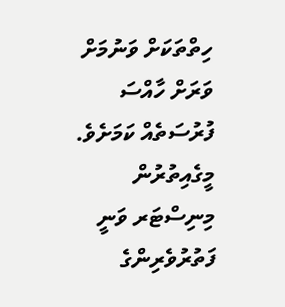ހިތްތަކަށް ވަނުމަށް ވަރަށް ހާއްސަ ފުރުސަތެއް ކަމަށެވެ.
މީގެއިތުރުން މިނިސްޓަރ ވަނީ ފަތުރުވެރިންގެ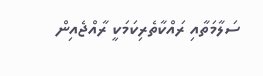ސަލާމަތާއި ރައްކާތެރިކަމަކީ ރާއްޖެއިން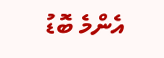އެންމެ ބޮޑު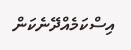އިސްކަމެއްދޭނެކަން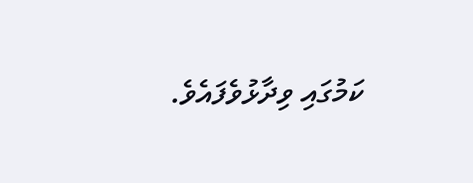ކަމުގައި ވިދާޅުވެފައެވެ.